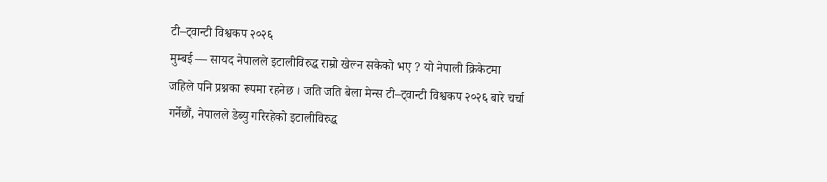टी–ट्वान्टी विश्वकप २०२६
मुम्बई — सायद नेपालले इटालीविरुद्ध राम्रो खेल्न सकेको भए ? यो नेपाली क्रिकेटमा जहिले पनि प्रश्नका रूपमा रहनेछ । जति जति बेला मेन्स टी–ट्वान्टी विश्वकप २०२६ बारे चर्चा गर्नेछौं, नेपालले डेब्यु गरिरहेको इटालीविरुद्ध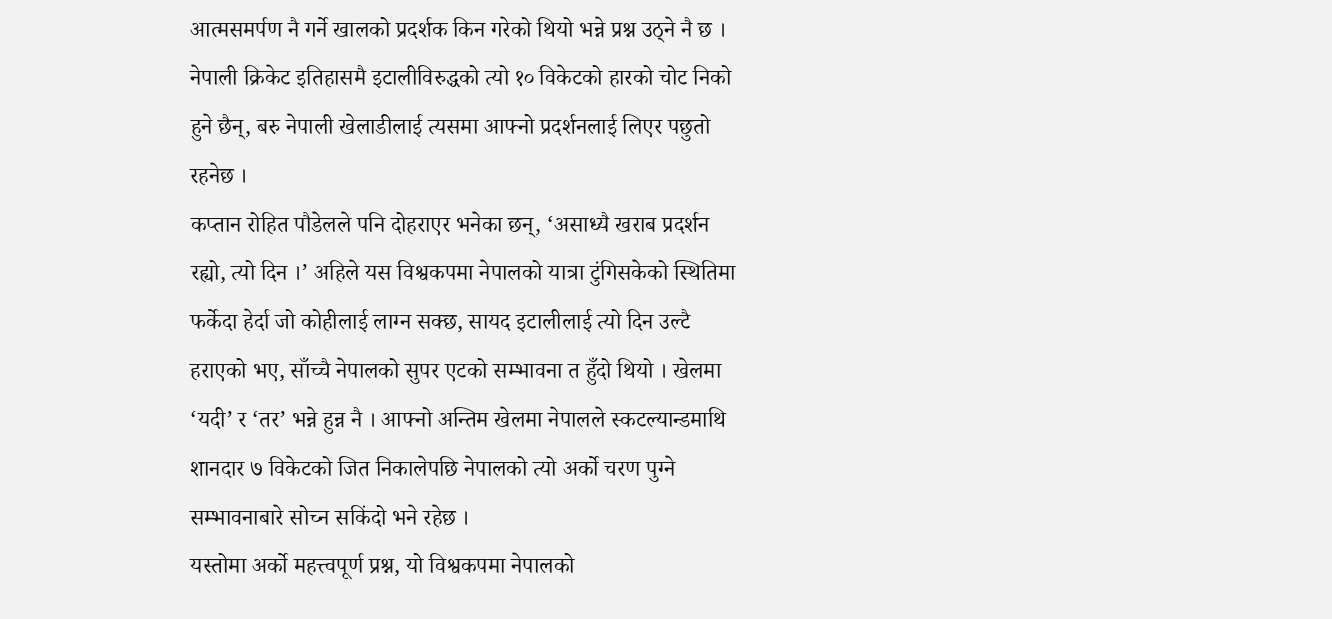आत्मसमर्पण नै गर्ने खालको प्रदर्शक किन गरेको थियो भन्ने प्रश्न उठ्ने नै छ । नेपाली क्रिकेट इतिहासमै इटालीविरुद्धको त्यो १० विकेटको हारको चोट निको हुने छैन्, बरु नेपाली खेलाडीलाई त्यसमा आफ्नो प्रदर्शनलाई लिएर पछुतो रहनेछ ।
कप्तान रोहित पौडेलले पनि दोहराएर भनेका छन्, ‘असाध्यै खराब प्रदर्शन रह्यो, त्यो दिन ।’ अहिले यस विश्वकपमा नेपालको यात्रा टुंगिसकेको स्थितिमा फर्केदा हेर्दा जो कोहीलाई लाग्न सक्छ, सायद इटालीलाई त्यो दिन उल्टै हराएको भए, साँच्चै नेपालको सुपर एटको सम्भावना त हुँदो थियो । खेलमा ‘यदी’ र ‘तर’ भन्ने हुन्न नै । आफ्नो अन्तिम खेलमा नेपालले स्कटल्यान्डमाथि शानदार ७ विकेटको जित निकालेपछि नेपालको त्यो अर्को चरण पुग्ने सम्भावनाबारे सोच्न सकिंदो भने रहेछ ।
यस्तोमा अर्को महत्त्वपूर्ण प्रश्न, यो विश्वकपमा नेपालको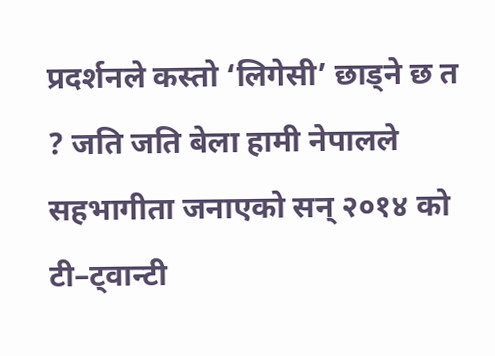प्रदर्शनले कस्तो ‘लिगेसी’ छाड्ने छ त ? जति जति बेला हामी नेपालले सहभागीता जनाएको सन् २०१४ को टी–ट्वान्टी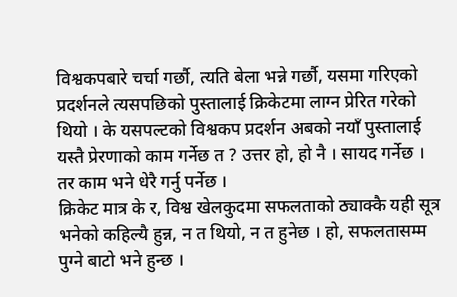विश्वकपबारे चर्चा गर्छौ, त्यति बेला भन्ने गर्छौ, यसमा गरिएको प्रदर्शनले त्यसपछिको पुस्तालाई क्रिकेटमा लाग्न प्रेरित गरेको थियो । के यसपल्टको विश्वकप प्रदर्शन अबको नयाँ पुस्तालाई यस्तै प्रेरणाको काम गर्नेछ त ? उत्तर हो, हो नै । सायद गर्नेछ । तर काम भने धेरै गर्नु पर्नेछ ।
क्रिकेट मात्र के र, विश्व खेलकुदमा सफलताको ठ्याक्कै यही सूत्र भनेको कहिल्यै हुन्न, न त थियो, न त हुनेछ । हो, सफलतासम्म पुग्ने बाटो भने हुन्छ ।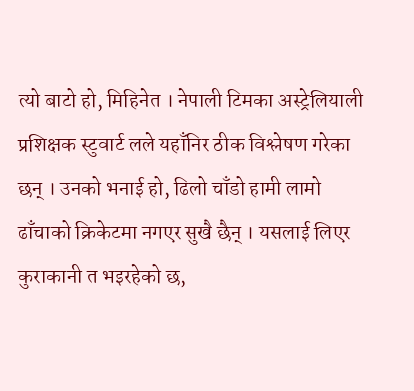त्यो बाटो हो, मिहिनेत । नेपाली टिमका अस्ट्रेलियाली प्रशिक्षक स्टुवार्ट लले यहाँनिर ठीक विश्लेषण गरेका छन् । उनको भनाई हो, ढिलो चाँडो हामी लामो ढाँचाको क्रिकेटमा नगएर सुखै छैन् । यसलाई लिएर कुराकानी त भइरहेको छ,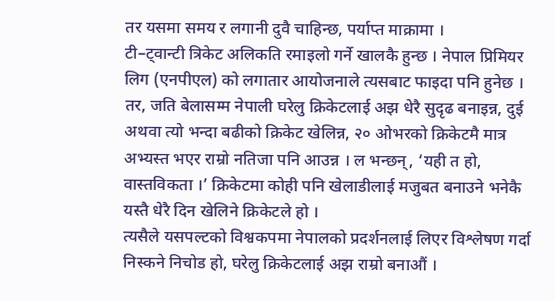तर यसमा समय र लगानी दुवै चाहिन्छ, पर्याप्त माक्रामा ।
टी–ट्वान्टी त्रिकेट अलिकति रमाइलो गर्ने खालकै हुन्छ । नेपाल प्रिमियर लिग (एनपीएल) को लगातार आयोजनाले त्यसबाट फाइदा पनि हुनेछ । तर, जति बेलासम्म नेपाली घरेलु क्रिकेटलाई अझ धेरै सुदृढ बनाइन्न, दुई अथवा त्यो भन्दा बढीको क्रिकेट खेलिन्न, २० ओभरको क्रिकेटमै मात्र अभ्यस्त भएर राम्रो नतिजा पनि आउन्न । ल भन्छन्, ‘यही त हो, वास्तविकता ।’ क्रिकेटमा कोही पनि खेलाडीलाई मजुबत बनाउने भनेकै यस्तै धेरै दिन खेलिने क्रिकेटले हो ।
त्यसैले यसपल्टको विश्वकपमा नेपालको प्रदर्शनलाई लिएर विश्लेषण गर्दा निस्कने निचोड हो, घरेलु क्रिकेटलाई अझ राम्रो बनाऔं ।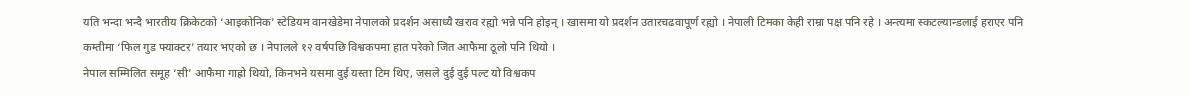यति भन्दा भन्दै भारतीय क्रिकेटको ‘आइकोनिक’ स्टेडियम वानखेडेमा नेपालको प्रदर्शन असाध्यै खराव रह्यो भन्ने पनि होइन् । खासमा यो प्रदर्शन उतारचढवापूर्ण रह्यो । नेपाली टिमका केही राम्रा पक्ष पनि रहे । अन्त्यमा स्कटल्यान्डलाई हराएर पनि कम्तीमा ‘फिल गुड फ्याक्टर’ तयार भएको छ । नेपालले १२ वर्षपछि विश्वकपमा हात परेको जित आफैमा ठूलो पनि थियो ।
नेपाल सम्मिलित समूह ‘सी’ आफैमा गाह्रो थियो, किनभने यसमा दुई यस्ता टिम थिए, जसले दुई दुई पल्ट यो विश्वकप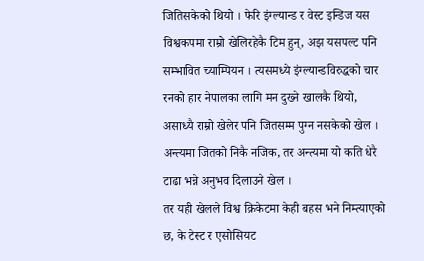जितिसकेको थियो । फेरि इंग्ल्यान्ड र वेस्ट इन्डिज यस विश्वकपमा राम्रो खेलिरहेकै टिम हुन्, अझ यसपल्ट पनि सम्भावित च्याम्पियन । त्यसमध्ये इंग्ल्यान्डविरुद्धको चार रनको हार नेपालका लागि मन दुख्ने खालकै थियो, असाध्यै राम्रो खेलेर पनि जितसम्म पुग्न नसकेको खेल । अन्त्यमा जितको निकै नजिक, तर अन्त्यमा यो कति धेरै टाढा भन्ने अनुभव दिलाउने खेल ।
तर यही खेलले विश्व क्रिकेटमा केही बहस भने निम्त्याएको छ, के टेस्ट र एसोसियट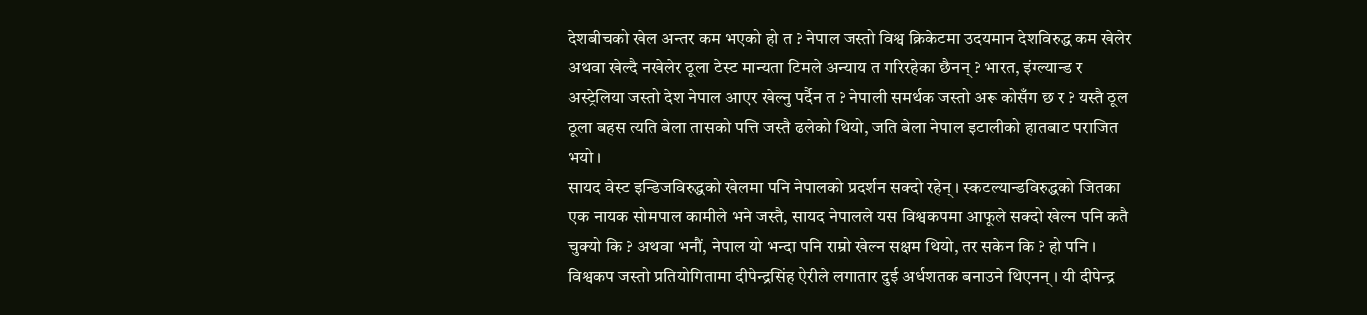देशबीचको खेल अन्तर कम भएको हो त ? नेपाल जस्तो विश्व क्रिकेटमा उदयमान देशविरुद्ध कम खेलेर अथवा खेल्दै नखेलेर ठूला टेस्ट मान्यता टिमले अन्याय त गरिरहेका छैनन् ? भारत, इंग्ल्यान्ड र अस्ट्रेलिया जस्तो देश नेपाल आएर खेल्नु पर्दैन त ? नेपाली समर्थक जस्तो अरू कोसँग छ र ? यस्तै ठूल ठूला बहस त्यति बेला तासको पत्ति जस्तै ढलेको थियो, जति बेला नेपाल इटालीको हातबाट पराजित भयो ।
सायद वेस्ट इन्डिजविरुद्धको खेलमा पनि नेपालको प्रदर्शन सक्दो रहेन् । स्कटल्यान्डविरुद्धको जितका एक नायक सोमपाल कामीले भने जस्तै, सायद नेपालले यस विश्वकपमा आफूले सक्दो खेल्न पनि कतै चुक्यो कि ? अथवा भनौं, नेपाल यो भन्दा पनि राम्रो खेल्न सक्षम थियो, तर सकेन कि ? हो पनि । विश्वकप जस्तो प्रतियोगितामा दीपेन्द्रसिंह ऐरीले लगातार दुई अर्धशतक बनाउने थिएनन् । यी दीपेन्द्र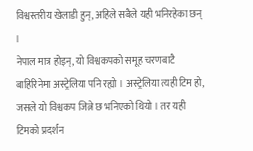विश्वस्तरीय खेलाडी हुन्, अहिले सबैले यही भनिरहेका छन् ।
नेपाल मात्र होइन्, यो विश्वकपको समूह चरणबाटै बाहिरिनेमा अस्ट्रेलिया पनि रह्यो । अस्ट्रेलिया त्यही टिम हो, जसले यो विश्वकप जित्ने छ भनिएको थियो । तर यही टिमको प्रदर्शन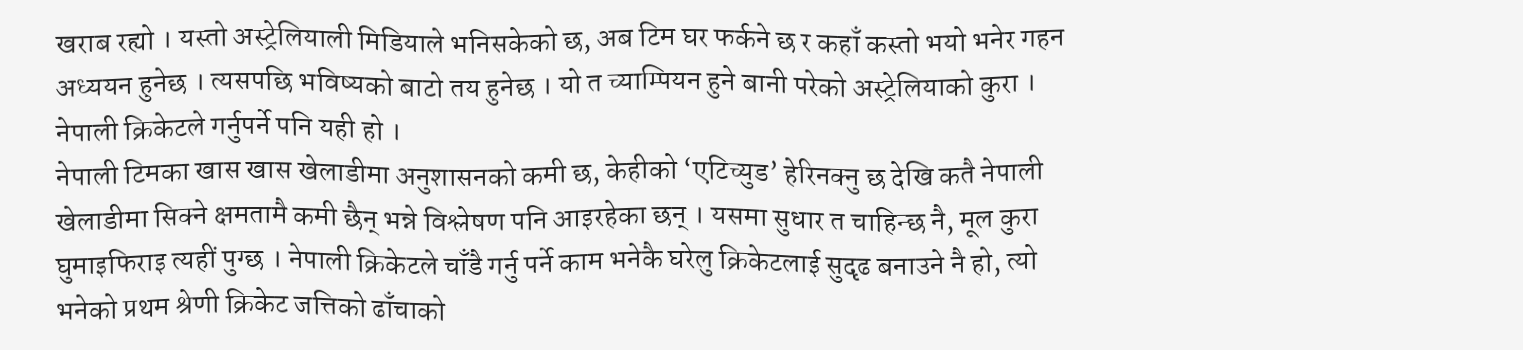खराब रह्यो । यस्तो अस्ट्रेलियाली मिडियाले भनिसकेको छ, अब टिम घर फर्कने छ र कहाँ कस्तो भयो भनेर गहन अध्ययन हुनेछ । त्यसपछि भविष्यको बाटो तय हुनेछ । यो त च्याम्पियन हुने बानी परेको अस्ट्रेलियाको कुरा । नेपाली क्रिकेटले गर्नुपर्ने पनि यही हो ।
नेपाली टिमका खास खास खेलाडीमा अनुशासनको कमी छ, केहीको ‘एटिच्युड’ हेरिनक्नु छ देखि कतै नेपाली खेलाडीमा सिक्ने क्षमतामै कमी छैन् भन्ने विश्लेषण पनि आइरहेका छन् । यसमा सुधार त चाहिन्छ नै, मूल कुरा घुमाइफिराइ त्यहीं पुग्छ । नेपाली क्रिकेटले चाँडै गर्नु पर्ने काम भनेकै घरेलु क्रिकेटलाई सुदृढ बनाउने नै हो, त्यो भनेको प्रथम श्रेणी क्रिकेट जत्तिको ढाँचाको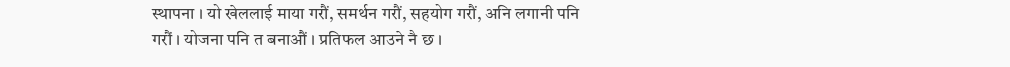स्थापना । यो खेललाई माया गरौं, समर्थन गरौं, सहयोग गरौं, अनि लगानी पनि गरौं । योजना पनि त बनाऔं । प्रतिफल आउने नै छ ।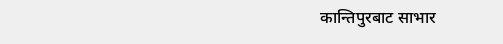कान्तिपुरबाट साभार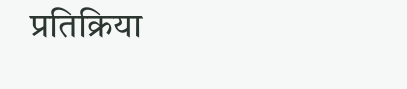प्रतिक्रिया